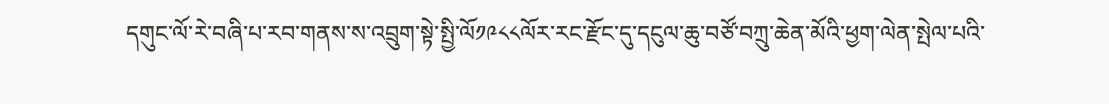དགུང་ལོ་རེ་བཞི་པ་རབ་གནས་ས་འབྲུག་སྟེ་སྤྱི་ལོ༡༩༨༨ལོར་རང་རྫོང་དུ་དངུལ་ཆུ་བཙོ་བཀྲུ་ཆེན་མོའི་ཕྱག་ལེན་སྤེལ་པའི་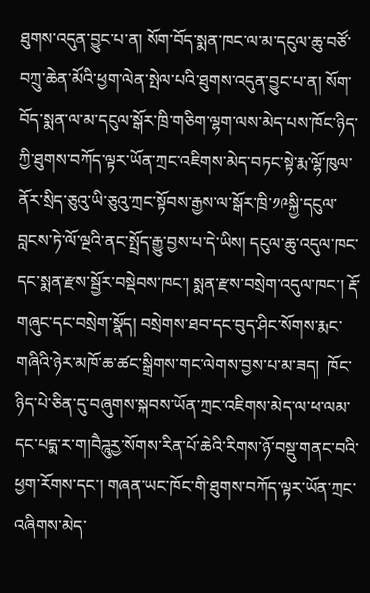ཐུགས་འདུན་བྱུང་པ་ན། སོག་བོད་སྨན་ཁང་ལ་མ་དངུལ་ཆུ་བཙོ་བཀྲུ་ཆེན་མོའི་ཕྱག་ལེན་སྤེལ་པའི་ཐུགས་འདུན་བྱུང་པ་ན། སོག་བོད་སྨན་ལ་མ་དངུལ་སྒོར་ཁྲི་གཅིག་ལྷག་ལས་མེད་པས་ཁོང་ཉིད་ཀྱི་ཐུགས་བཀོད་ལྟར་ཡོན་ཀྲང་འཇིགས་མེད་བཏང་སྟེ་རྨ་ལྷོ་ཁུལ་ནོར་སྲིད་ཅུའུ་ཡི་ཅུའུ་ཀྲང་སྟོབས་རྒྱས་ལ་སྒོར་ཁྲི་༡༩སྐྱི་དངུལ་བླངས་ཏེ་ལོ་ལྔའི་ནང་སྤྲོད་རྒྱུ་བྱས་པ་དེ་ཡིས། དངུལ་ཆུ་འདུལ་ཁང་དང་སྨན་རྫས་སྦྱོར་བསྡེབས་ཁང་། སྨན་རྫས་བསྲེག་འདུལ་ཁང་། རྡོ་གཞུང་དང་བསྲེག་སྣོད། བསྲེགས་ཐབ་དང་བུད་ཤིང་སོགས་རྨང་གཞིའི་ཉེར་མཁོ་ཆ་ཚང་སྒྲིགས་གང་ལེགས་བྱས་པ་མ་ཟད།  ཁོང་ཉིད་པེ་ཅིན་དུ་བཞུགས་སྐབས་ཡོན་ཀྲང་འཇིགས་མེད་ལ་ཕ་ལམ་དང་པདྨ་ར་ག།བཻཌཱུརྱ་སོགས་རིན་པོ་ཆེའི་རིགས་ཉོ་བསྡུ་གནང་བའི་ཕྱག་རོགས་དང་། གཞན་ཡང་ཁོང་གི་ཐུགས་བཀོད་ལྟར་ཡོན་ཀྲང་འཞིགས་མེད་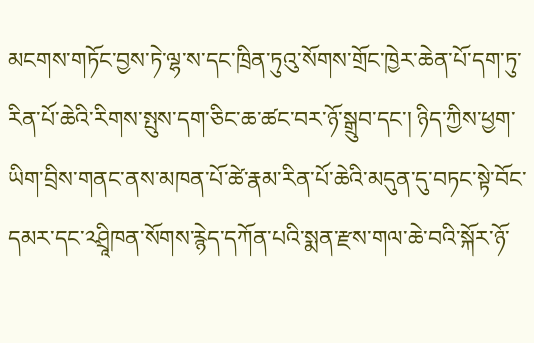མངགས་གཏོང་བྱས་ཏེ་ལྷ་ས་དང་ཁྲིན་ཏུའུ་སོགས་གྲོང་ཁྱེར་ཆེན་པོ་དག་ཏུ་རིན་པོ་ཆེའི་རིགས་སྤུས་དག་ཅིང་ཆ་ཚང་བར་ཉོ་སྒྲུབ་དང་། ཉིད་ཀྱིས་ཕྱག་ཡིག་བྲིས་གནང་ནས་མཁན་པོ་ཚེ་རྣམ་རིན་པོ་ཆེའི་མདུན་དུ་བཏང་སྟེ་བོང་དམར་དང་༢ཤྲཱིཁན་སོགས་རྙེད་དཀོན་པའི་སྨན་རྫས་གལ་ཆེ་བའི་སྐོར་ཉོ་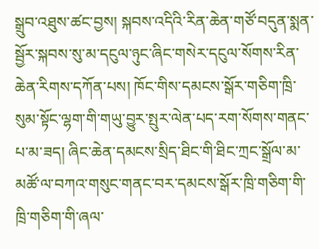སྒྲུབ་འཐུས་ཚང་བྱས། སྐབས་འདིའི་རིན་ཆེན་གཙོ་བདུན་སྨན་སྦྱོར་སྐབས་སུ་མ་དངུལ་ཉུང་ཞིང་གསེར་དངུལ་སོགས་རིན་ཆེན་རིགས་དཀོན་པས། ཁོང་གིས་དམངས་སྒོར་གཅིག་ཁྲི་སུམ་སྟོང་ལྷག་གི་གཡུ་བྱུར་སྤུར་ལེན་པད་རག་སོགས་གནང་པ་མ་ཟད། ཞིང་ཆེན་དམངས་སྲིད་ཐིང་གི་ཐིང་ཀྲང་སྒྲོལ་མ་མཚོ་ལ་བཀའ་གསུང་གནང་བར་དམངས་སྒོར་ཁྲི་གཅིག་གི་ཁྲི་གཅིག་གི་ཞལ་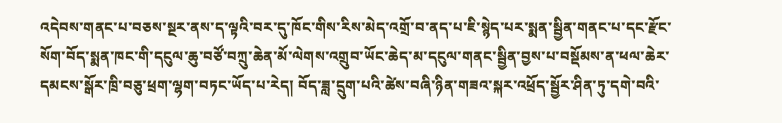འདེབས་གནང་པ་བཅས་སྔར་ནས་ད་ལྟའི་བར་དུ་ཁོང་གིས་རིས་མེད་འགྲོ་བ་ནད་པ་ཇི་སྙེད་པར་སྨན་སྦྱིན་གནང་པ་དང་རྫོང་སོག་བོད་སྨན་ཁང་གི་དངུལ་ཆུ་བཙོ་བཀྲུ་ཆེན་མོ་ལེགས་འགྲུབ་ཡོང་ཆེད་མ་དངུལ་གནང་སྦྱིན་བྱས་པ་བསྡོམས་ན་ཕལ་ཆེར་དམངས་སྒོར་ཁྲི་བཅུ་ཕྲག་ལྷག་བཏང་ཡོད་པ་རེད། བོད་ཟླ་དྲུག་པའི་ཚེས་བཞི་ཉིན་གཟའ་སྐར་འཕྲོད་སྦྱོར་ཤིན་ཏུ་དགེ་བའི་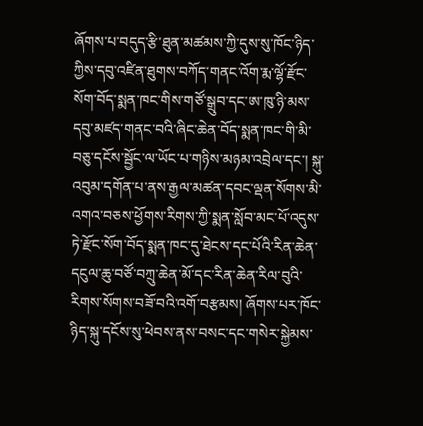ཞོགས་པ་བདུད་རྩི་ཐུན་མཚམས་ཀྱི་དུས་སུ་ཁོང་ཉིད་ཀྱིས་དབུ་འཛིན་ཐུགས་བཀོད་གནང་འོག་རྨ་ལྷོ་རྫོང་སོག་བོད་སྨན་ཁང་གིས་གཙོ་སྒྲུབ་དང་ཨ་ཁུ་ཉི་མས་དབུ་མཛད་གནང་བའི་ཞིང་ཆེན་བོད་སྨན་ཁང་གི་མི་བཅུ་དངོས་སྦྱོང་ལ་ཡོང་པ་གཉིས་མཉམ་འབྲེལ་དང་། སྐུ་འབུམ་དགོན་པ་ནས་རྒྱལ་མཚན་དབང་ལྡན་སོགས་མི་འགའ་བཅས་ཕྱོགས་རིགས་ཀྱི་སྨན་སློབ་མང་པོ་འདུས་ཏེ་རྫོང་སོག་བོད་སྨན་ཁང་དུ་ཐེངས་དང་པོའི་རིན་ཆེན་དངུལ་ཆུ་བཙོ་བཀྲུ་ཆེན་མོ་དང་རིན་ཆེན་རིལ་བུའི་རིགས་སོགས་བཟོ་བའི་འགོ་བརྩམས། ཞོགས་པར་ཁོང་ཉིད་སྐུ་དངོས་སུ་ཕེབས་ནས་བསང་དང་གསེར་སྐྱེམས་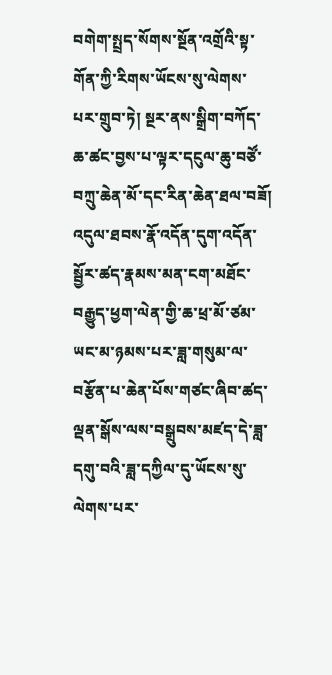བགེག་སྤྲད་སོགས་སྔོན་འགྲོའི་སྟ་གོན་ཀྱི་རིགས་ཡོངས་སུ་ལེགས་པར་གྲུབ་ཏེ། སྔར་ནས་སྒྲིག་བཀོད་ཆ་ཚང་བྱས་པ་ལྟར་དངུལ་ཆུ་བཙོ་བཀྲུ་ཆེན་མོ་དང་རིན་ཆེན་ཐལ་བཟོ། འདུལ་ཐབས་རྣོ་འདོན་དུག་འདོན་སྦྱོར་ཚད་རྣམས་མན་ངག་མཐོང་བརྒྱུད་ཕྱག་ལེན་གྱི་ཆ་ཕྲ་མོ་ཙམ་ཡང་མ་ཉམས་པར་ཟླ་གསུམ་ལ་བརྩོན་པ་ཆེན་པོས་གཙང་ཞིབ་ཚད་ལྡན་སྒོས་ལས་བསྒྲུབས་མཛད་དེ་ཟླ་དགུ་བའི་ཟླ་དཀྱིལ་དུ་ཡོངས་སུ་ལེགས་པར་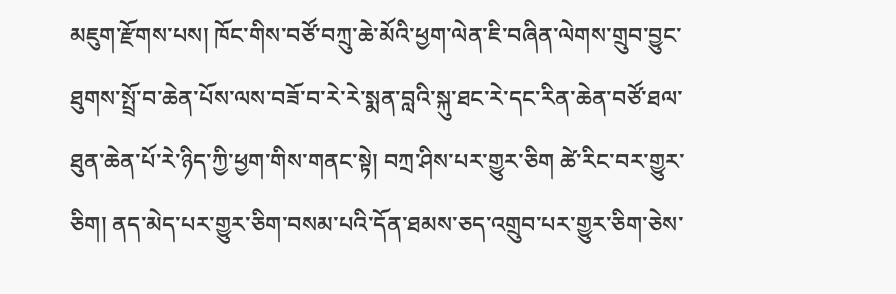མཇུག་རྫོགས་པས། ཁོང་གིས་བཙོ་བཀྲུ་ཆེ་མོའི་ཕྱག་ལེན་ཇི་བཞིན་ལེགས་གྲུབ་བྱུང་ཐུགས་སྤྲོ་བ་ཆེན་པོས་ལས་བཟོ་བ་རེ་རེ་སྨན་བླའི་སྐུ་ཐང་རེ་དང་རིན་ཆེན་བཙོ་ཐལ་ཐུན་ཆེན་པོ་རེ་ཉིད་ཀྱི་ཕྱག་གིས་གནང་སྟེ། བཀྲ་ཤིས་པར་གྱུར་ཅིག ཚེ་རིང་བར་གྱུར་ཅིག། ནད་མེད་པར་གྱུར་ཅིག་བསམ་པའི་དོན་ཐམས་ཅད་འགྲུབ་པར་གྱུར་ཅིག་ཅེས་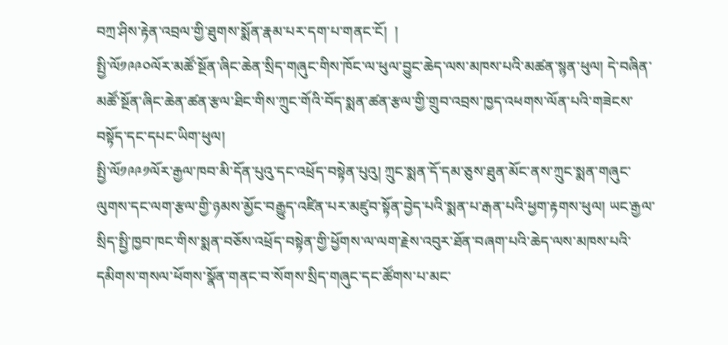བཀྲ་ཤིས་རྟེན་འབྲལ་གྱི་ཐུགས་སྨོན་རྣམ་པར་དག་པ་གནང་ངོ།  །
སྤྱི་ལོ༡༩༩༠ལོར་མཚོ་སྔོན་ཞིང་ཆེན་སྲིད་གཞུང་གིས་ཁོང་ལ་ཕུལ་བྱུང་ཆེད་ལས་མཁས་པའི་མཚན་སྙན་ཕུལ། དེ་བཞིན་མཚོ་སྔོན་ཞིང་ཆེན་ཚན་རྩལ་ཐིང་གིས་ཀྲུང་གོའི་བོད་སྨན་ཚན་རྩལ་གྱི་གྲུབ་འབྲས་ཁྱད་འཕགས་ལོན་པའི་གཟེངས་བསྟོད་དང་དཔང་ཡིག་ཕུལ།
སྤྱི་ལོ༡༩༩༡ལོར་རྒྱལ་ཁབ་མི་དོན་པུའུ་དང་འཕྲོད་བསྟེན་པུའུ། ཀྲུང་སྨན་དོ་དམ་ཅུས་ཐུན་མོང་ནས་ཀྲུང་སྨན་གཞུང་ལུགས་དང་ལག་རྩལ་གྱི་ཉམས་མྱོང་བརྒྱུད་འཛིན་པར་མཛུབ་སྟོན་བྱེད་པའི་སྨན་པ་རྒན་པའི་ཕྱག་རྟགས་ཕུལ། ཡང་རྒྱལ་སྲིད་སྤྱི་ཁྱབ་ཁང་གིས་སྨན་བཅོས་འཕྲོད་བསྟེན་གྱི་ཕྱོགས་ལ་ལག་རྗེས་འབུར་ཐོན་བཞག་པའི་ཆེད་ལས་མཁས་པའི་དམིགས་གསལ་ཕོགས་སྣོན་གནང་བ་སོགས་སྲིད་གཞུང་དང་ཚོགས་པ་མང་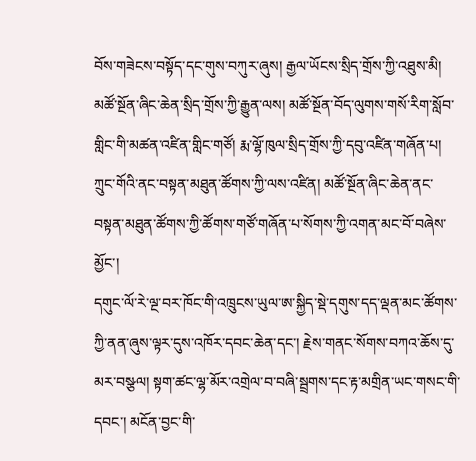བོས་གཟེངས་བསྟོད་དང་གུས་བཀུར་ཞུས། རྒྱལ་ཡོངས་སྲིད་གྲོས་ཀྱི་འཐུས་མི། མཚོ་སྔོན་ཞིང་ཆེན་སྲིད་གྲོས་ཀྱི་རྒྱུན་ལས། མཚོ་སྔོན་བོད་ལུགས་གསོ་རིག་སློབ་གླིང་གི་མཚན་འཛིན་གླིང་གཙོ། རྨ་ལྷོ་ཁུལ་སྲིད་གྲོས་ཀྱི་དབུ་འཛིན་གཞོན་པ། ཀྲུང་གོའི་ནང་བསྟན་མཐུན་ཚོགས་ཀྱི་ལས་འཛིན། མཚོ་སྔོན་ཞིང་ཆེན་ནང་བསྟན་མཐུན་ཚོགས་ཀྱི་ཚོགས་གཙོ་གཞོན་པ་སོགས་ཀྱི་འགན་མང་བོ་བཞེས་མྱོང་།
དགུང་ལོ་རེ་ལྔ་བར་ཁོང་གི་འཁྲུངས་ཡུལ་ཨ་སྐྱིད་སྡེ་དགུས་དད་ལྡན་མང་ཚོགས་ཀྱི་ནན་ཞུས་ལྟར་དུས་འཁོར་དབང་ཆེན་དང་། རྗེས་གནང་སོགས་བཀའ་ཆོས་དུ་མར་བསྩལ། སྟག་ཚང་ལྷ་མོར་འགྲེལ་བ་བཞི་སྦྲགས་དང་རྟ་མགྲིན་ཡང་གསང་གི་དབང་། མངོན་བྱང་གི་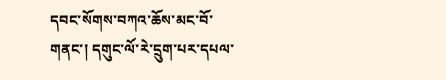དབང་སོགས་བཀའ་ཆོས་མང་བོ་གནང་། དགུང་ལོ་རེ་དྲུག་པར་དཔལ་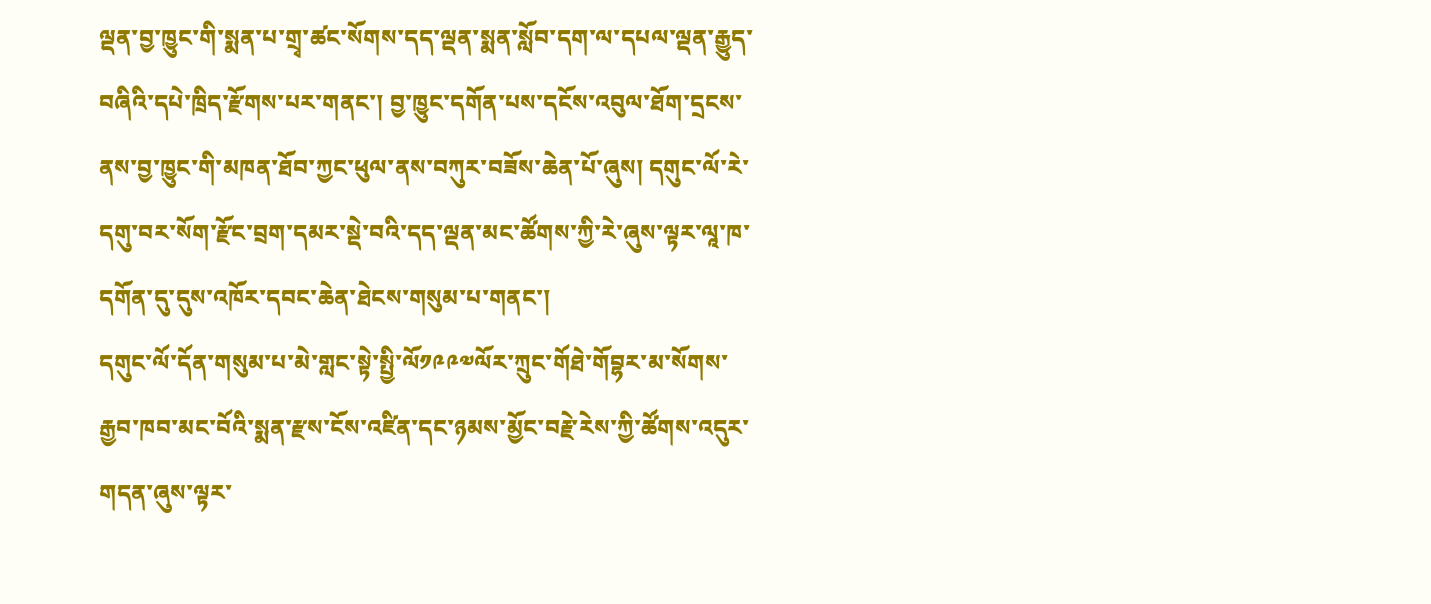ལྡན་བྱ་ཁྱུང་གི་སྨན་པ་གྲྭ་ཚང་སོགས་དད་ལྡན་སྨན་སློབ་དག་ལ་དཔལ་ལྡན་རྒྱུད་བཞིའི་དཔེ་ཁྲིད་རྫོགས་པར་གནང་། བྱ་ཁྱུང་དགོན་པས་དངོས་འབུལ་ཐོག་དྲངས་ནས་བྱ་ཁྱུང་གི་མཁན་ཐོབ་ཀྱང་ཕུལ་ནས་བཀུར་བཟོས་ཆེན་པོ་ཞུས། དགུང་ལོ་རེ་དགུ་བར་སོག་རྫོང་བྲག་དམར་སྡེ་བའི་དད་ལྡན་མང་ཚོགས་ཀྱི་རེ་ཞུས་ལྟར་ལཱ་ཁ་དགོན་དུ་དུས་འཁོར་དབང་ཆེན་ཐེངས་གསུམ་པ་གནང་།
དགུང་ལོ་དོན་གསུམ་པ་མེ་གླང་སྟེ་སྤྱི་ལོ༡༩༩༧ལོར་ཀྲུང་གོཐེ་གོབྷར་མ་སོགས་རྒྱབ་ཁབ་མང་བོའི་སྨན་རྫས་ངོས་འཛིན་དང་ཉམས་མྱོང་བརྗེ་རེས་ཀྱི་ཚོགས་འདུར་གདན་ཞུས་ལྟར་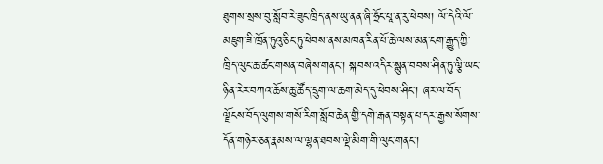ཐུགས་སྲས་བུ་སློབ་རེ་ཟུང་ཁྲིད་ནས་ཡུ་ནན་ཞི་ཧྲོང་པཱ་ན་རུ་ཕེབས། ལོ་དེའི་ལོ་མཇུག་ཟི་ཁྲོན་ཏུའུ་ཅིང་ཏུ་ཕེབས་ནས་མཁན་རིན་པོ་ཆེ་ལས་མན་ངག་རྒྱུད་ཀྱི་ཁྲིད་ལུང་ཆ་ཚང་གསན་བཞེས་གནང་། སྐབས་འདིར་སྙུན་བབས་ཤིན་ཏུ་ལྕི་ཡང་ཉིན་རེར་བཀའ་ཆོས་ཆུ་ཚོད་དྲུག་ལ་ཆག་མེད་དུ་ཕེབས་ཤིང་། ཞར་ལ་བོད་ལྗོངས་བོད་ལུགས་གསོ་རིག་སློབ་ཆེན་གྱི་དགེ་རྒན་བསྟན་པ་དར་རྒྱས་སོགས་དོན་གཉེར་ཅན་རྣམས་ལ་ལྷན་ཐབས་ལྡེ་མིག་གི་ལུང་གནང་།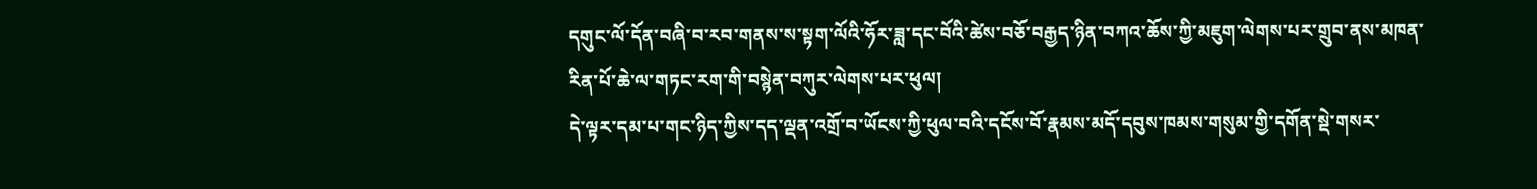དགུང་ལོ་དོན་བཞི་བ་རབ་གནས་ས་སྟག་ལོའི་ཧོར་ཟླ་དང་བོའི་ཚེས་བཅོ་བརྒྱད་ཉིན་བཀའ་ཆོས་ཀྱི་མཇུག་ལེགས་པར་གྲུབ་ནས་མཁན་རིན་པོ་ཆེ་ལ་གཏང་རག་གི་བསྙེན་བཀུར་ལེགས་པར་ཕུལ།
དེ་ལྟར་དམ་པ་གང་ཉིད་ཀྱིས་དད་ལྡན་འགྲོ་བ་ཡོངས་ཀྱི་ཕུལ་བའི་དངོས་བོ་རྣམས་མདོ་དབུས་ཁམས་གསུམ་གྱི་དགོན་སྡེ་གསར་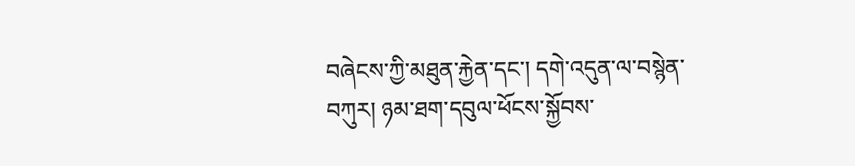བཞེངས་ཀྱི་མཐུན་རྐྱེན་དང་། དགེ་འདུན་ལ་བསྙེན་བཀུར། ཉམ་ཐག་དབུལ་ཕོངས་སྐྱོབས་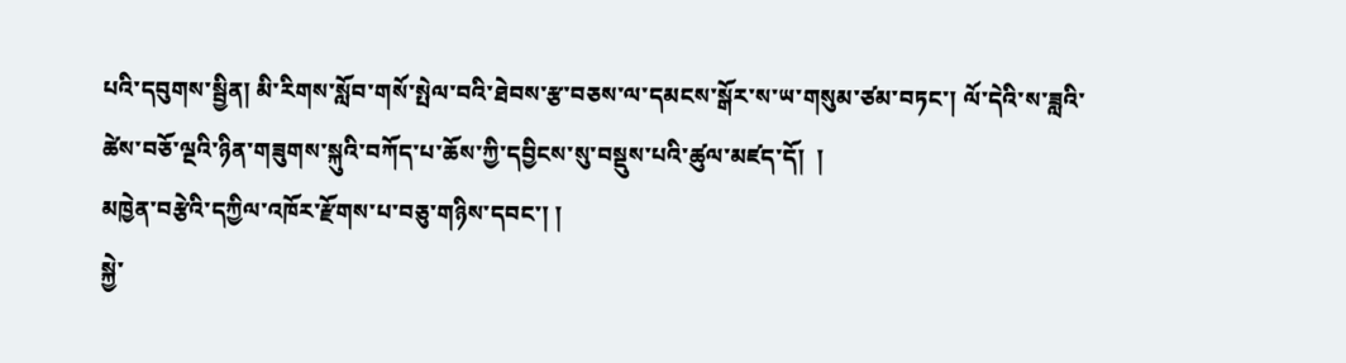པའི་དབུགས་སྦྱིན། མི་རིགས་སློབ་གསོ་སྤེལ་བའི་ཐེབས་རྩ་བཅས་ལ་དམངས་སྒོར་ས་ཡ་གསུམ་ཙམ་བཏང་། ལོ་དེའི་ས་ཟླའི་ཚེས་བཅོ་ལྔའི་ཉིན་གཟུགས་སྐུའི་བཀོད་པ་ཆོས་ཀྱི་དབྱིངས་སུ་བསྡུས་པའི་ཚུལ་མཛད་དོ།  །
མཁྱེན་བརྩེའི་དཀྱིལ་འཁོར་རྫོགས་པ་བཅུ་གཉིས་དབང་། །
སྐྱེ་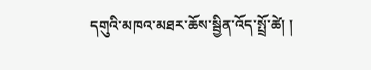དགུའི་མཁའ་མཐར་ཆོས་སྦྱིན་འོད་སྤྲོ་ཚེ། །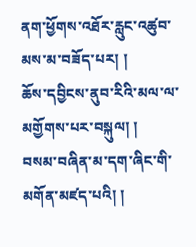ནག་ཕྱོགས་འཐོར་རླུང་འཚུབ་མས་མ་བཟོད་པར། །
ཆོས་དབྱིངས་ནུབ་རིའི་མལ་ལ་མགྱོགས་པར་བསྐུལ། །
བསམ་བཞིན་མ་དག་ཞིང་གི་མགོན་མཛད་པའི། །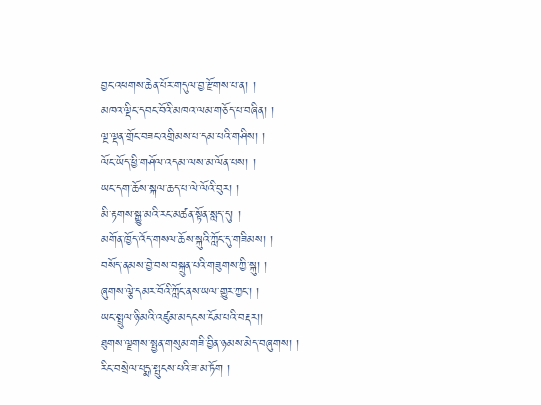བྱང་འཕགས་ཆེན་པོར་གདུལ་བྱ་རྫོགས་པ་ན། །
མཁའ་ལྡིང་དབང་བོའི་མཁའ་ལམ་གཅོད་པ་བཞིན། །
ལྔ་ལྡན་གྲོང་བཟང་འགྲིམས་པ་དམ་པའི་གཤིས། །
ལོང་ཡོད་ཕྱི་གཤོལ་འདམ་ལས་མ་ལོན་པས། །
ཡང་དག་ཆོས་སྐལ་ཆད་པ་ལེ་ལོའི་བུར། །
མི་རྟགས་སྒྱུ་མའི་རང་མཚན་སྟོན་སླད་དུ། །
མགོན་ཁྱོད་འོད་གསལ་ཆོས་སྐུའི་ཀློང་དུ་གཟིམས། །
བསོད་ནམས་བྱེ་བས་བསྐྲུན་པའི་གཟུགས་ཀྱི་སྐུ། །
ཞུགས་ལྕེ་དམར་བོའི་ཀློང་ནས་ཡལ་གྱུར་ཀྱང་། །
ཡང་སྤྲུལ་ཉི་མའི་འཛུམ་མདངས་ངོམ་པའི་བརྡར།།
ཐུགས་ལྗགས་སྤྱན་གསུམ་གཟི་བྱིན་ཉམས་མེད་བཞུགས། །
རིང་བསྲེལ་པདྨ་སྤུངས་པའི་ཟ་མ་ཏོག །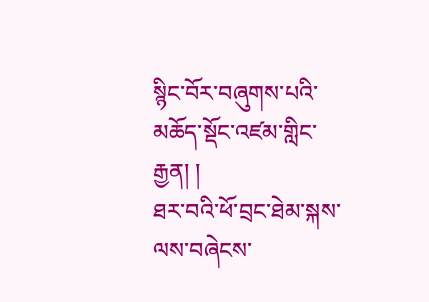སྙིང་བོར་བཞུགས་པའི་མཆོད་སྡོང་འཛམ་གླིང་རྒྱན། །
ཐར་བའི་ཕོ་བྲང་ཐེམ་སྐས་ལས་བཞེངས་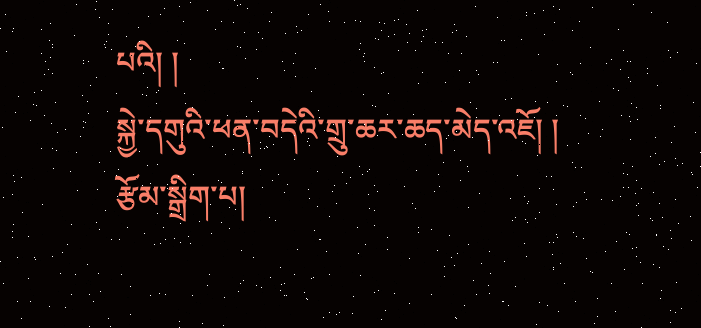པའི། །
སྐྱེ་དགུའི་ཕན་བདེའི་གྲུ་ཆར་ཆད་མེད་འཇོ། །
རྩོམ་སྒྲིག་པ།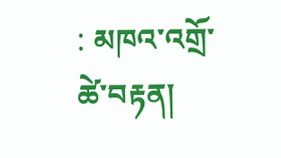: མཁའ་འགྲོ་ཚེ་བརྟན།